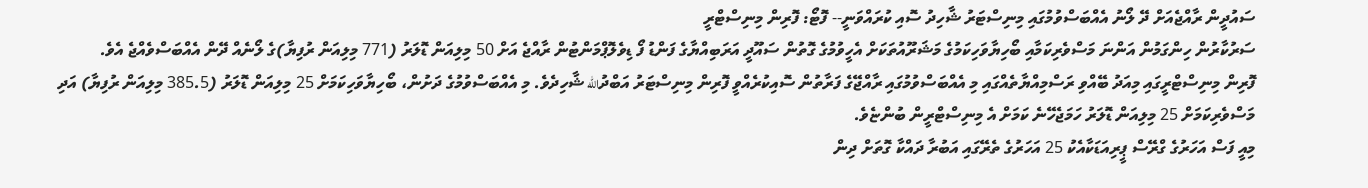ސައުދީން ރާއްޖެއަށް ދޭ ލޯނު އެއްބަސްވުމުގައި މިނިސްޓަރު ޝާހިދު ސޮއި ކުރައްވަނީ-- ފޮޓޯ: ފޮރިން މިނިސްޓްރީ
ސަރުކާރުން ހިންގަމުން އަންނަ މަސްވެރިކަމާއި ބޯހިޔާވަހިކަމުގެ މަޝަރޫއުތަކަށް އެހީވުމުގެ ގޮތުން ސައޫދީ އަރަބިއްޔާގެ ފަންޑު ފޯ ޑިވެލޮޕްމަންޓުން ރާއްޖެ އަށް 50 މިލިއަން ޑޮލަރު (771 މިލިއަން ރުފިޔާ)ގެ ލޯނެއް ދޭން އެއްބަސްވެއްޖެ އެވެ.
ފޮރިން މިނިސްޓްރީގައި މިއަދު ބޭއްވި ރަސްމިއްޔާތެއްގައި މި އެއްބަސްވުމުގައި ރާއްޖޭގެ ފަރާތުން ސޮއިކުރެއްވީ ފޮރިން މިނިސްޓަރު އަބްދުالله ޝާހިދެވެ. މި އެއްބަސްވުމުގެ ދަށުން، ބޯހިޔާވަހިކަމަށް 25 މިލިއަން ޑޮލަރު (385.5 މިލިއަން ރުފިޔާ) އަދި މަސްވެރިކަމަށް 25 މިލިއަން ޑޮލަރު ހަމަޖެހޭނެ ކަމަށް އެ މިނިސްޓްރީން ބުންޏެވެ.
މިއީ ފަސް އަހަރުގެ ގްރޭސް ޕީރިއަޑަކާއެކު 25 އަހަރުގެ ތެރޭގައި އަބުރާ ދައްކާ ގޮތަށް ދިން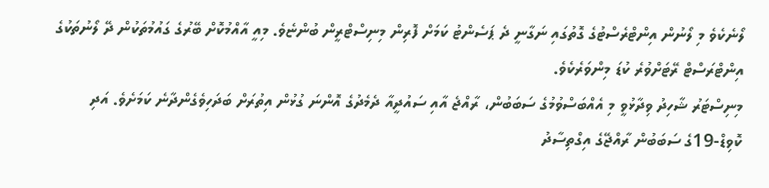ލޯނެކެވެ މި ލޯނުން އިންޓްރެސްޓުގެ ގޮތުގައި ނަގާނީ ދެ ޕަސެންޓު ކަމަށް ފޮރިން މިނިސްޓްރީން ބުންޏެވެ. މިއީ އާއްމުކޮށް ބޭރުގެ ގައުމުތަކުން ދޭ ލޯނުތަކުގެ އިންޓްރަސްޓް ރޭޓަށްވުރެ ކުޑަ މިންވަރެކެވެ.
މިނިސްޓަރު ޝާހިދު ވިދާޅުވީ މި އެއްބަސްވުމުގެ ސަބަބުން، ރާއްޖެ އާއި ސައުދީއާ ދެމެދުގެ އޮންނަ ގުޅުން އިތުރަށް ބަދަހިވެގެންދާނެ ކަމަށެވެ. އަދި ކޮވިޑް-19ގެ ސަބަބުން ރާއްޖޭގެ އިގްތިސާދު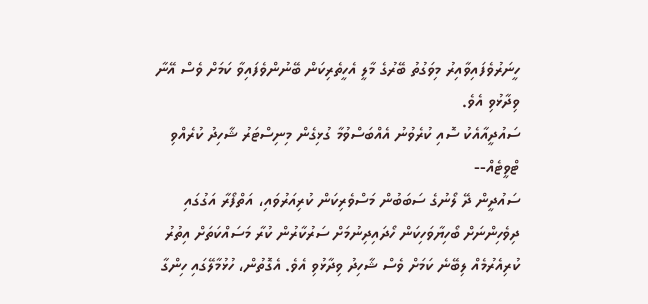ހީނަރުވެފައިވާއިރު މިވަގުތު ބޭރުގެ މާލީ އެހީތެރިކަން ބޭނުންވެފައިވާ ކަމަށް ވެސް އޭނާ ވިދާޅުވި އެވެ.
ސައުދީއާއެކު ސޮއި ކުރެވުނު އެއްބަސްވުމާ ގުޅިގެން މިނިސްޓަރު ޝާހިދު ކުރެއްވި ޓްވީޓެއް--
ސައުދީން ދޭ ލޯނުގެ ސަބަބުން މަސްވެރިކަން ކުރިއަރުވައި، އަތްފޯރާ އަގުގައި ދިވެހިންނަށް ބޯހިޔާވަހިކަން ހޯދައިދިނުމަށް ސަރުކާރުން ކުރާ މަސައްކަތަށް އިތުރު ކުރިއެރުމެއް ލިބޭނެ ކަމަށް ވެސް ޝާހިދު ވިދާޅުވި އެވެ. އެގޮތުން، ހުޅުމާލޭގައި ހިންގާ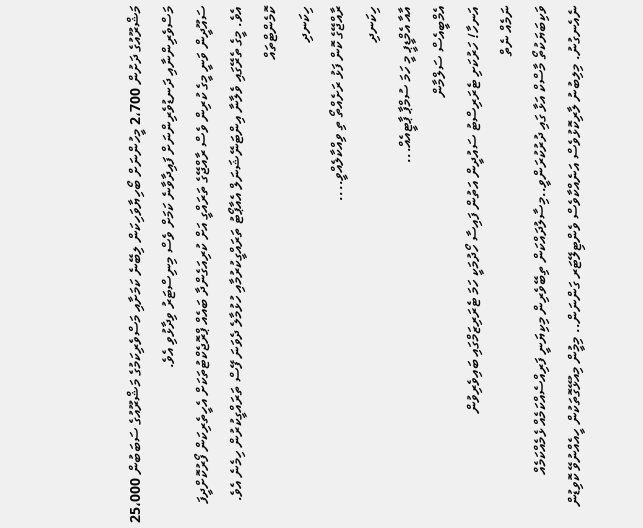މަޝްރޫއުގެ ދަށުން 2،700 މީހުންނަށް ބޯހިޔާވަހިކަން ލިބޭނެ ކަމަށާއި މަސްވެރިކަމުގެ މަޝްރޫއުގެ ސަބަބުން 25،000 މަސްވެރިންނާއި ދަނޑުވެރިންނަށް ފައިދާވާނެ ކަމަށް ވެސް މިނިސްޓަރު ވިދާޅުވި އެވެ.
ސައޫދީން ވަނީ މީގެ ކުރިން ވެސް ރާއްޖޭގެ ތަރައްގީ އަށް ކުރިއަގެންދާ ބައެއް ޕްރޮޖެކްޓުތަކަށް އެހީތެރިކަން ފޯރުކޮށްދީފަ އެވެ. މީގެ ތެރޭގައި ވެލާނާ އިންޓަނޭޝަނަލް އެއާޕޯޓު ތަރައްގީކުރުމާއި ހުޅުމާލެ ދެވަނަ ފޭސް ތަރައްގީކުރުން ހިމެނެ އެވެ.
ކޮމެންޓްތައް
ހިކަނދި
ރާއްޖޭގެ ކޮން ފަޅު ރަށެއްތޯ ތި ވިއްކާލެއްވީ....
ހިކަނދި
އާއާ އެމްޑީޕީ މީ ހަމަ ސުމްޕާ ޕާޓީއެއް...
އެމްބީއެސް ސަލްމާން
އަނހާ! ހަރުކަށި ޓެރަރިސްޓު ސައުދީން އަތުން ފައިސާ ހޯދުމަކީ ހަމަ ޓެރަރިޒަމްގައި ބައިވެރިވުން
ނަމެއް ނެތް
ވަކިބަޔަކުތޯ މާސްކް އަޅާ ގައި ދުރުކުރަންވީ..މިސާލުދައްކަން ތިބޭވެރިން މިކިޔަނީ ފަރިއްސެއްކަމެއް ޅެމެއްކަމެއް ނެއެނގުނު. މިލިބުނު ލާރިކޮޅުވެސް އަނެއްކާވެސް ވެންޓިލޭޓަރ ގަންނަން.. މިމީުން މިއުޅޭގޮތަކުން ހީއެއްނުވޭ ކޮވިޑުން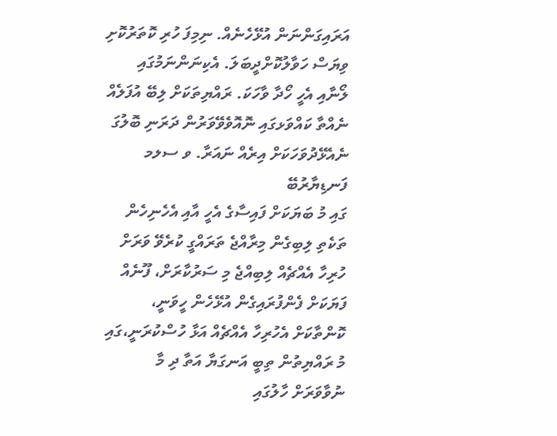އަރައިގަންނަން އުޅޭހެނެއް. ނިމިފަ ހުރި ކޮތަރުކޮށި ވިޔަސް ހަވާލުކޮށްދީބަލަ. އެކިނަންނަމުގައި ލޯނާއި އެހީ ހޯދާ ވާހަކަ. ރައްޔިތަކަށް ލިބޭ އުފަލެއް ނެއްތާ ކައްވަޅގައި ނޮއޮވެވޭވަރުން ދަރަނި ބޮލުގަ ނެއެޅޭދުވަހަކަށް އިރެއް ނައަރާ. ވ ސލމ
ފަނޑިޔާރުބޭ
ގައި މު ބަޔަކަށް ފައިސާގެ އެހީ އާއި އެހެނިހެން ތަކެތި ލިބިގެން މިރާއްޖެ ތަރައްގީ ކުރެވޭ ވަރަށް ހުރިހާ އެއްޗެއް ލިބިއްޖެ މި ސަރުކާރަށް، ފޫނެއް ފަޔަކަށް ފެންފުރައިގެން އުޅޭހެން ހީވަނީ، ކޮންތާކަށް އެހުރިހާ އެއްޗެއް އަޅާ ހުސްކުރަނީ،ގައި މު ރައްޔިތުން ތިބީ އަނގަޔާ އަތާ ދި މާ ނުވާވަރަށް ހާލުގައި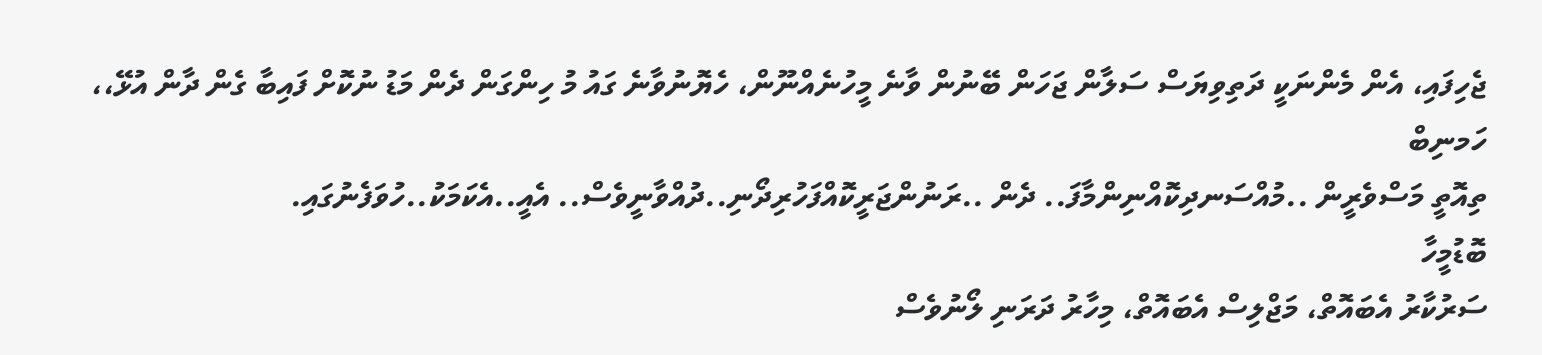ޖެހިފައި، އެން މެންނަކީ ދަތިވިޔަސް ސަލާން ޖަހަން ބޭނުން ވާނެ މީހުނެއްނޫން، ހެޔޮނުވާނެ ގައު މު ހިންގަން ދެން މަޑު ނުކޮށް ފައިބާ ގެން ދާން އުޅޭ،،
ހަމނިބް
ތިއޮތީ މަސްވެރީން ..މުއްސަނދިކޮއްނިންމާފަ.. ދެން ..ރަނުންޖަރީކޮއްފަހުރިދޯނި..ދުއްވާނީވެސް.. އެއީ..އެކަމަކު..ހުވަފެނުގައި.
ބޮޑުމީހާ
ސަރުކާރު އެބައޮތް، މަޖްލިސް އެބައޮތް، މިހާރު ދަރަނި ލޯނުވެސް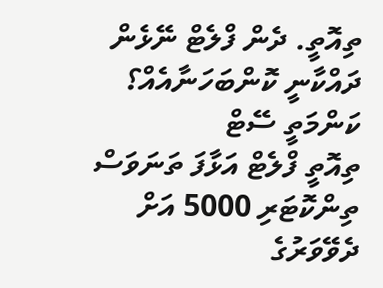ތިއޮތީ. ދެން ފްލެޓް ނޭޅެން ދައްކާނީ ކޮންބަހަނާއެއް؟
ކަންމަތީ ސޭޓް
ތިއޮތީ ފްލެޓް އަޅާފަ ތަނަވަސް ތިންކޮޓަރި 5000 އަށް ދެވޭވަރުގެ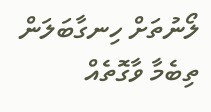ލޯނުތަށް ހިނގާބަލަން ތިބެމާ ވާގޮތެއް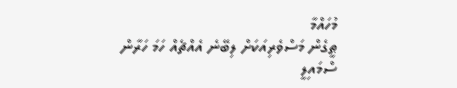މުހައްމާ
ޠީގެން މަސްވެރިއަކަށް ލިބޭނެ އެއްޗެއް ހަމަ ހަރާން
ސްމައިލީ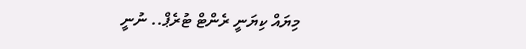މިޔައް ކިޔަނީ ރެންޓް ޓުރެޕް.. ނުނީ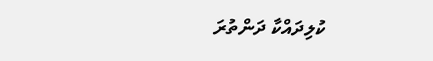ކުލިދައްކާ ދަންތުރަ